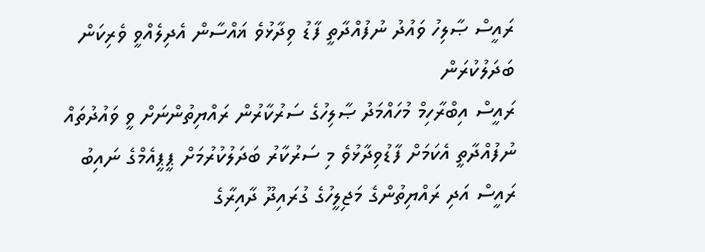ރައީސް ޞާލިހު ވައުދު ނުފުއްދާތީ ފާޑު ވިދާޅުވެ ޣައްސާން އެދިލެއްވީ ވެރިކަން ބަދަލުކުރަން
ރައީސް އިބްރާހިމް މުހައްމަދު ޞާލިހުގެ ސަރުކާރުން ރައްޔިތުންނަށް ވީ ވައުދުތައް ނުފުއްދާތީ އެކަމަށް ފާޑުވިދާޅުވެ މި ސަރުކާރު ބަދަލުކުރުމަށް ޕީޕީއެމްގެ ނައިބު ރައީސް އަދި ރައްޔިތުންގެ މަޖިލީހުގެ ގުރައިދޫ ދާއިރާގެ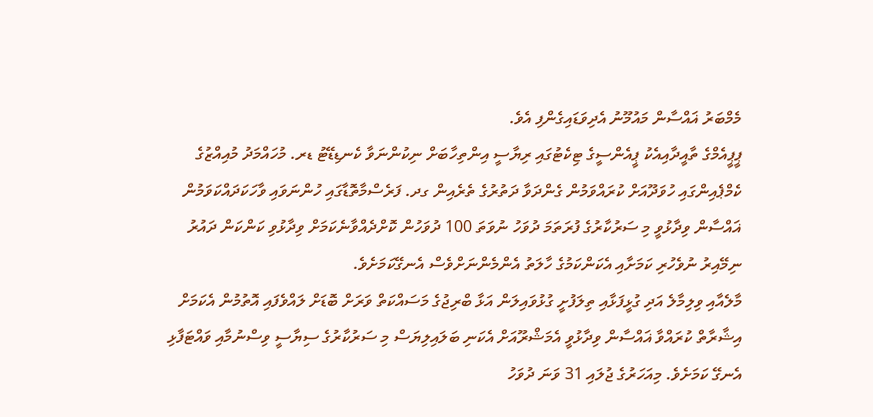މެމްބަރު ޣައްސާން މައުމޫނު އެދިވަޑައިގެންފި އެވެ.
ޕީޕީއެމްގެ ތާއީދާއިއެކު ޕީއެންސީގެ ޓިކެޓުގައި ރިޔާސީ އިންތިހާބަށް ނިކުންނަވާ ކެނޑިޑޭޓު ޑރ. މުހައްމަދު މުއިއްޒުގެ ކެމްޕެއިންގައި ހުވަދޫއަށް ކުރައްވަމުން ގެންދަވާ ދަތުރުގެ ތެރެއިން ގދ. ފަރެސްމާތޮޑާގައި ހުންނަވައި ވާހަކަދައްކަވަމުން ޣައްސާން ވިދާޅުވީ މި ސަރުކާރުގެ ފުރަތަމަ ދުވަހު ނުވަތަ 100 ދުވަހުން ކޮށްދެއްވާނެކަމަށް ވިދާޅުވި ކަންކަން ދައުރު ނިމޭއިރު ނުވެހުރި ކަމަށާއި އެކަންކަމުގެ ހާލަތު އެންމެންނަށްވެސް އެނގޭކަމަށެވެ.
މާލެއާއި ވިލިމާލެ އަދި ގުޅީފަޅާއި ތިލަފުށީ ގުޅުވައިލަން އަޅާ ބްރިޖުގެ މަސައްކަތް ވަރަށް ބޮޑަށް ލައްވެފައި އޮތުމުން އެކަމަށް އިޝާރާތް ކުރައްވާ ޣައްސާން ވިދާޅުވީ އެމަޝްރޫއަށް އެކަނި ބަލައިލިޔަސް މި ސަރުކާރުގެ ސިޔާސީ ވިސްނުމާއި ވައްޓަފާޅި އެނގޭ ކަމަށެވެ. މިއަހަރުގެ ޖުލައި 31 ވަނަ ދުވަހު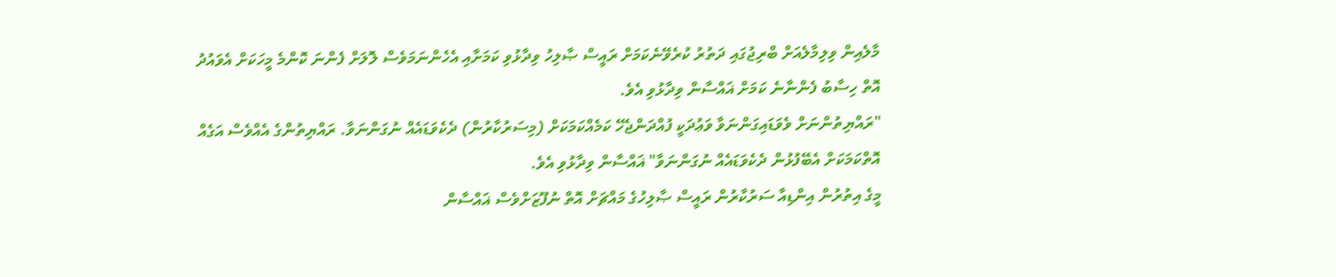މާލެއިން ވިލިމާލެއަށް ބްރިޖުގައި ދަތުރު ކުރެވޭނެކަމަށް ރައީސް ޞާލިހު ވިދާޅުވި ކަމަށާއި އެހެންނަމަވެސް ލޮލަށް ފެންނަ ކޮންމެ މީހަކަށް އެވައުދު އޮތް ހިސާބު ފެންނާނެ ކަމަށް ޣައްސާން ވިދާޅުވި އެވެ.
"ރައްޔިތުންނަށް ވެވަޑައިގަންނަވާ ވަޢުދަކީ ފުއްދަންޖެހޭ ކަމެއްކަމަކަށް (މިސަރުކާރުން) ދެކެވަޑައެއް ނުގަންނަވާ. ރައްޔިތުންގެ އެއްވެސް އަގެއް އޮތްކަމަކަށް އެބޭފުޅުން ދެކެވަޑައެއް ނުގަންނަވާ" ޣައްސާން ވިދާޅުވި އެވެ.
މީގެ އިތުރުން އިންޑިއާ ސަރުކާރުން ރައީސް ޞާލިހުގެ މައްޗަށް އޮތް ނުފޫޒަށްވެސް ޣައްސާން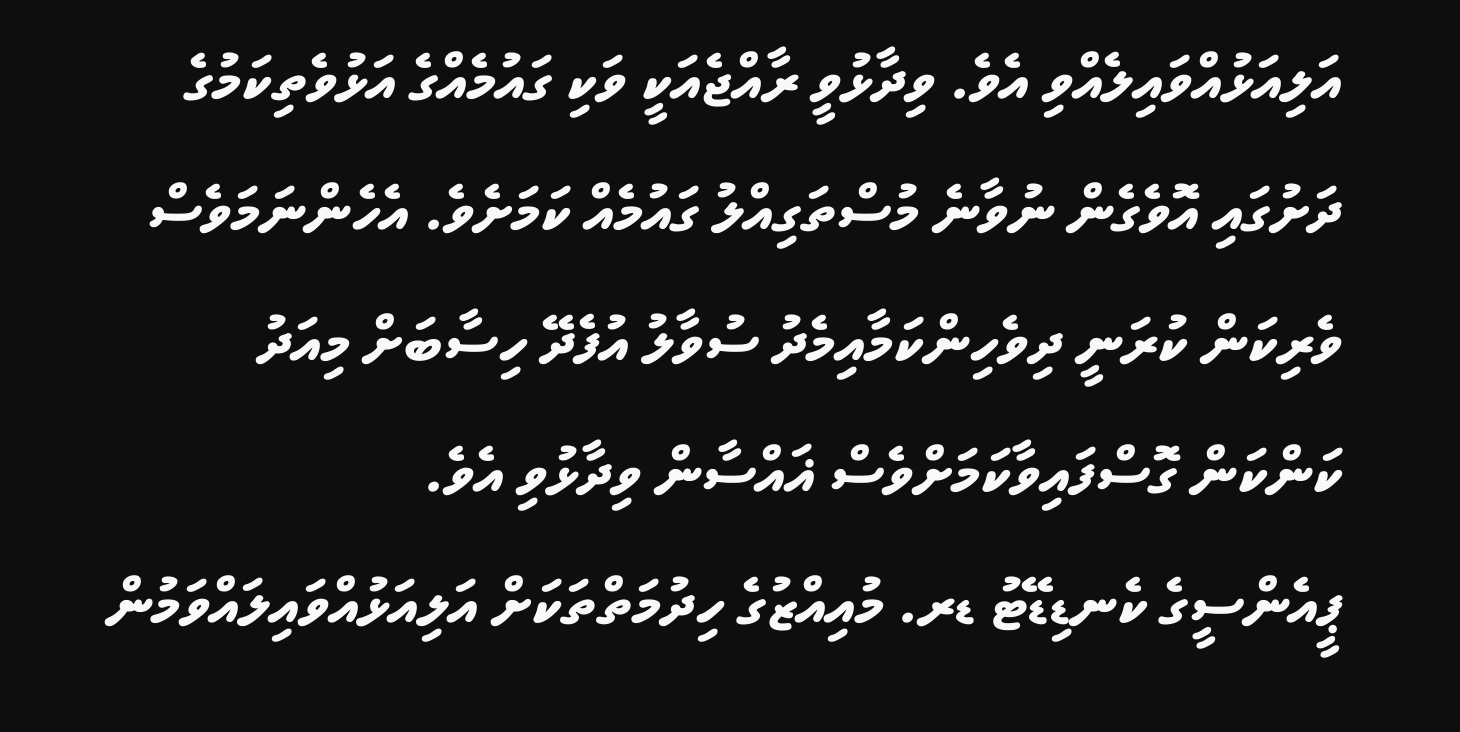އަލިއަޅުއްވައިލެއްވި އެވެ. ވިދާޅުވީ ރާއްޖެއަކީ ވަކި ގައުމެއްގެ އަޅުވެތިކަމުގެ ދަށުގައި އޮވެގެން ނުވާނެ މުސްތަގިއްލު ގައުމެއް ކަމަށެވެ. އެހެންނަމަވެސް ވެރިކަން ކުރަނީ ދިވެހިންކަމާއިމެދު ސުވާލު އުފެދޭ ހިސާބަށް މިއަދު ކަންކަން ގޮސްފައިވާކަމަށްވެސް ޣައްސާން ވިދާޅުވި އެވެ.
ޕީއެންސީގެ ކެނޑިޑޭޓު ޑރ. މުއިއްޒުގެ ހިދުމަތްތަކަށް އަލިއަޅުއްވައިލައްވަމުން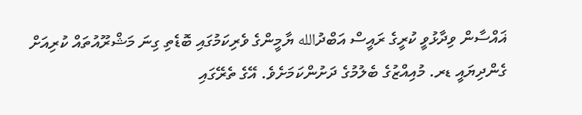ޣައްސާން ވިދާޅުވީ ކުރީގެ ރައީސް އަބްދުالله ޔާމީންގެ ވެރިކަމުގައި ބޮޑެތި ގިނަ މަޝްރޫއުތައް ކުރިއަށް ގެންދިޔައީ ޑރ. މުއިއްޒުގެ ބެލުމުގެ ދަށުންކަމަށެވެ. އޭގެ ތެރޭގައި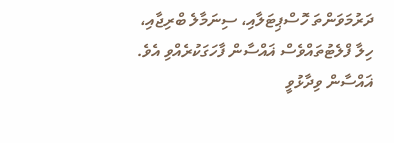ދަރުމަވަންތަ ހޮސްޕިޓަލާއި، ސިނަމާލެ ބްރިޖާއި، ހިލާ ފްލެޓުތައްވެސް ޣައްސާން ފާހަގަކުރެއްވި އެވެ.
ޣައްސާން ވިދާޅުވީ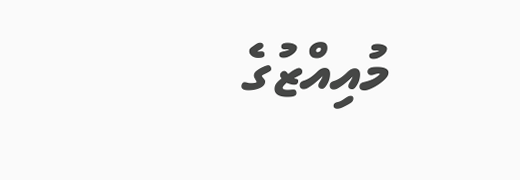މުއިއްޒުގެ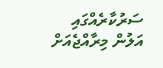ސަރުކާރެއްގައި އަލުން މިރާއްޖެއަށް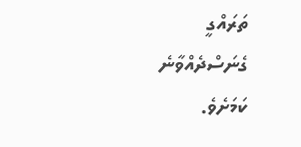ތަރައްގީ ގެނަސްދެއްވާނެ ކަމަށެވެ.